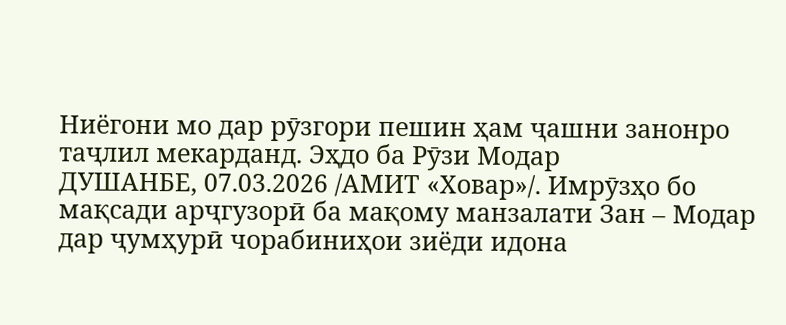Ниёгони мо дар рӯзгори пешин ҳам ҷашни занонро таҷлил мекарданд. Эҳдо ба Рӯзи Модар
ДУШАНБЕ, 07.03.2026 /АМИТ «Ховар»/. Имрӯзҳо бо мақсади арҷгузорӣ ба мақому манзалати Зан – Модар дар ҷумҳурӣ чорабиниҳои зиёди идона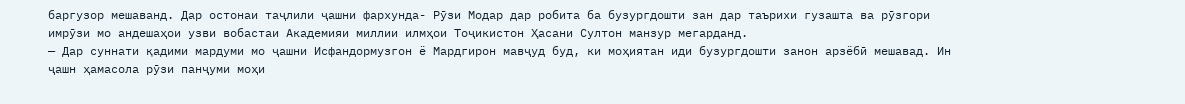баргузор мешаванд. Дар остонаи таҷлили ҷашни фархунда- Рӯзи Модар дар робита ба бузургдошти зан дар таърихи гузашта ва рӯзгори имрӯзи мо андешаҳои узви вобастаи Академияи миллии илмҳои Тоҷикистон Ҳасани Султон манзур мегарданд.
— Дар суннати қадими мардуми мо ҷашни Исфандормузгон ё Мардгирон мавҷуд буд, ки моҳиятан иди бузургдошти занон арзёбӣ мешавад. Ин ҷашн ҳамасола рӯзи панҷуми моҳи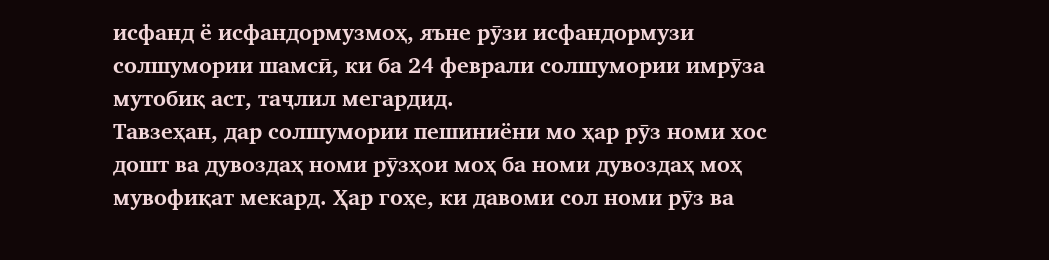исфанд ё исфандормузмоҳ, яъне рӯзи исфандормузи солшумории шамсӣ, ки ба 24 феврали солшумории имрӯза мутобиқ аст, таҷлил мегардид.
Тавзеҳан, дар солшумории пешиниёни мо ҳар рӯз номи хос дошт ва дувоздаҳ номи рӯзҳои моҳ ба номи дувоздаҳ моҳ мувофиқат мекард. Ҳар гоҳе, ки давоми сол номи рӯз ва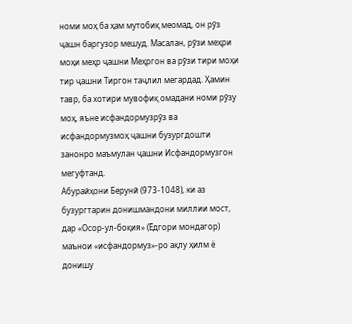номи моҳ ба ҳам мутобиқ меомад, он рӯз ҷашн баргузор мешуд. Масалан, рӯзи меҳри моҳи меҳр ҷашни Меҳргон ва рӯзи тири моҳи тир ҷашни Тиргон таҷлил мегардад. Ҳамин тавр, ба хотири мувофиқ омадани номи рӯзу моҳ, яъне исфандормузрӯз ва исфандормузмоҳ ҷашни бузургдошти занонро маъмулан ҷашни Исфандормузгон мегуфтанд.
Абурайҳони Берунӣ (973-1048), ки аз бузургтарин донишмандони миллии мост, дар «Осор-ул-боқия» (Ёдгори мондагор) маънои «исфандормуз»-ро ақлу ҳилм ё донишу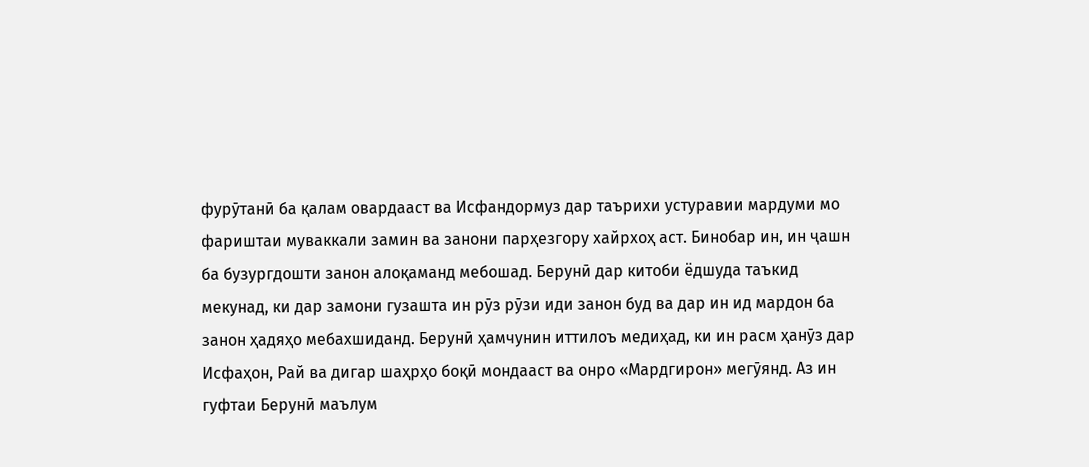фурӯтанӣ ба қалам овардааст ва Исфандормуз дар таърихи устуравии мардуми мо фариштаи муваккали замин ва занони парҳезгору хайрхоҳ аст. Бинобар ин, ин ҷашн ба бузургдошти занон алоқаманд мебошад. Берунӣ дар китоби ёдшуда таъкид мекунад, ки дар замони гузашта ин рӯз рӯзи иди занон буд ва дар ин ид мардон ба занон ҳадяҳо мебахшиданд. Берунӣ ҳамчунин иттилоъ медиҳад, ки ин расм ҳанӯз дар Исфаҳон, Рай ва дигар шаҳрҳо боқӣ мондааст ва онро «Мардгирон» мегӯянд. Аз ин гуфтаи Берунӣ маълум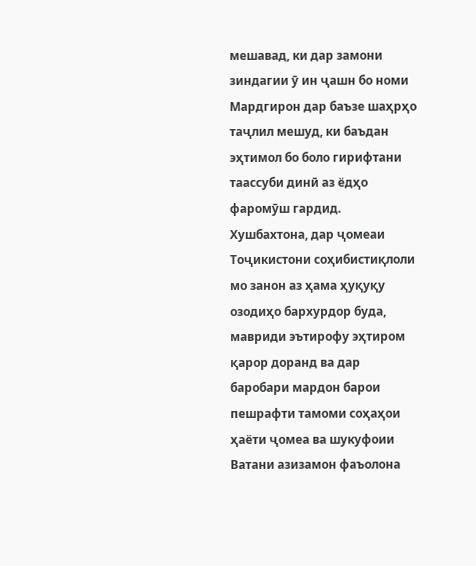мешавад, ки дар замони зиндагии ӯ ин ҷашн бо номи Мардгирон дар баъзе шаҳрҳо таҷлил мешуд, ки баъдан эҳтимол бо боло гирифтани таассуби динӣ аз ёдҳо фаромӯш гардид.
Хушбахтона, дар ҷомеаи Тоҷикистони соҳибистиқлоли мо занон аз ҳама ҳуқуқу озодиҳо бархурдор буда, мавриди эътирофу эҳтиром қарор доранд ва дар баробари мардон барои пешрафти тамоми соҳаҳои ҳаёти ҷомеа ва шукуфоии Ватани азизамон фаъолона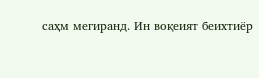саҳм мегиранд. Ин воқеият беихтиёр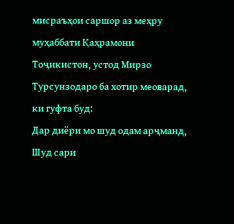мисраъҳои саршор аз меҳру муҳаббати Қаҳрамони Тоҷикистон, устод Мирзо Турсунзодаро ба хотир меоварад, ки гуфта буд:
Дар диёри мо шуд одам арҷманд,
Шуд сари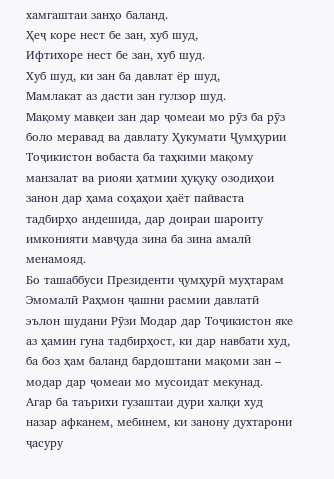хамгаштаи занҳо баланд.
Ҳеҷ коре нест бе зан, хуб шуд,
Ифтихоре нест бе зан, хуб шуд.
Хуб шуд, ки зан ба давлат ёр шуд,
Мамлакат аз дасти зан гулзор шуд.
Мақому мавқеи зан дар ҷомеаи мо рӯз ба рӯз боло меравад ва давлату Ҳукумати Ҷумҳурии Тоҷикистон вобаста ба таҳкими мақому манзалат ва риояи ҳатмии ҳуқуқу озодиҳои занон дар ҳама соҳаҳои ҳаёт пайваста тадбирҳо андешида, дар доираи шароиту имконияти мавҷуда зина ба зина амалӣ менамояд.
Бо ташаббуси Президенти ҷумҳурӣ муҳтарам Эмомалӣ Раҳмон ҷашни расмии давлатӣ эълон шудани Рӯзи Модар дар Тоҷикистон яке аз ҳамин гуна тадбирҳост, ки дар навбати худ, ба боз ҳам баланд бардоштани мақоми зан – модар дар ҷомеаи мо мусоидат мекунад.
Агар ба таърихи гузаштаи дури халқи худ назар афканем, мебинем, ки занону духтарони ҷасуру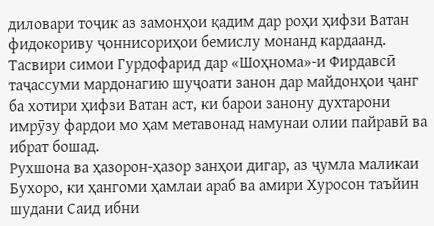диловари тоҷик аз замонҳои қадим дар роҳи ҳифзи Ватан фидокориву ҷоннисориҳои бемислу монанд кардаанд. Тасвири симои Гурдофарид дар «Шоҳнома»-и Фирдавсӣ таҷассуми мардонагию шуҷоати занон дар майдонҳои ҷанг ба хотири ҳифзи Ватан аст, ки барои занону духтарони имрӯзу фардои мо ҳам метавонад намунаи олии пайравӣ ва ибрат бошад.
Рухшона ва ҳазорон-ҳазор занҳои дигар, аз ҷумла маликаи Бухоро, ки ҳангоми ҳамлаи араб ва амири Хуросон таъйин шудани Саид ибни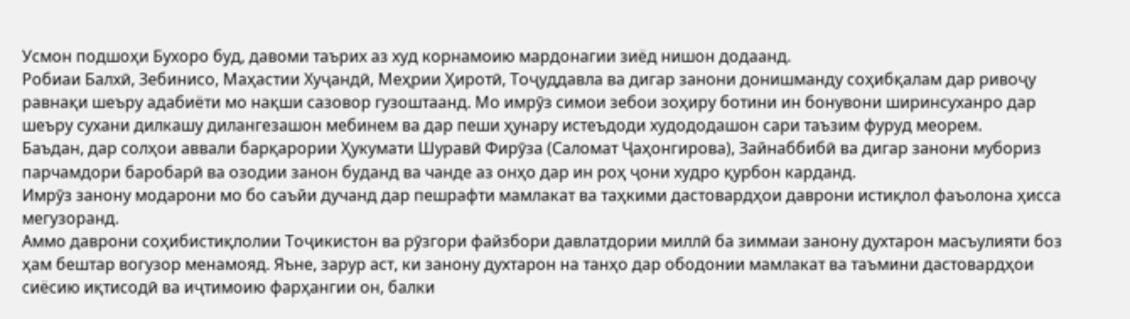Усмон подшоҳи Бухоро буд, давоми таърих аз худ корнамоию мардонагии зиёд нишон додаанд.
Робиаи Балхӣ, Зебинисо, Маҳастии Хуҷандӣ, Меҳрии Ҳиротӣ, Тоҷуддавла ва дигар занони донишманду соҳибқалам дар ривоҷу равнақи шеъру адабиёти мо нақши сазовор гузоштаанд. Мо имрӯз симои зебои зоҳиру ботини ин бонувони ширинсуханро дар шеъру сухани дилкашу дилангезашон мебинем ва дар пеши ҳунару истеъдоди худододашон сари таъзим фуруд меорем.
Баъдан, дар солҳои аввали барқарории Ҳукумати Шуравӣ Фирӯза (Саломат Ҷаҳонгирова), Зайнаббибӣ ва дигар занони мубориз парчамдори баробарӣ ва озодии занон буданд ва чанде аз онҳо дар ин роҳ ҷони худро қурбон карданд.
Имрӯз занону модарони мо бо саъйи дучанд дар пешрафти мамлакат ва таҳкими дастовардҳои даврони истиқлол фаъолона ҳисса мегузоранд.
Аммо даврони соҳибистиқлолии Тоҷикистон ва рӯзгори файзбори давлатдории миллӣ ба зиммаи занону духтарон масъулияти боз ҳам бештар вогузор менамояд. Яъне, зарур аст, ки занону духтарон на танҳо дар ободонии мамлакат ва таъмини дастовардҳои сиёсию иқтисодӣ ва иҷтимоию фарҳангии он, балки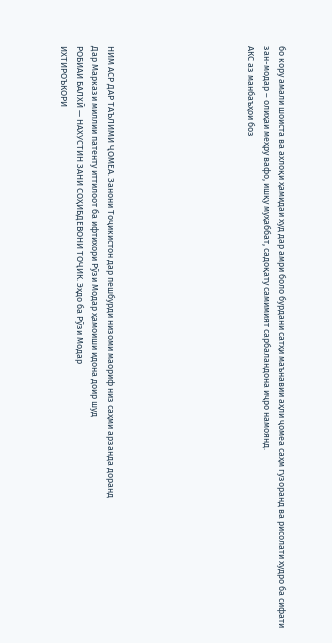бо кору амали шоиста ва ахлоқи ҳамидаи худ дар амри боло бурдани сатҳи маънавии аҳли ҷомеа саҳм гузоранд ва рисолати худро ба сифати зан-модар – олиҳаи меҳру вафо, ишқу муҳаббат, садоқату самимият сарбаландона иҷро намоянд.
АКС аз манбаъҳои боз








НИМ АСР ДАР ТАЪЛИМИ ҶОМЕА. Занони Тоҷикистон дар пешбурди низоми маориф низ саҳми арзанда доранд
Дар Маркази миллии патенту иттилоот ба ифтихори Рӯзи Модар ҳамоиши идона доир шуд
РОБИАИ БАЛХӢ — НАХУСТИН ЗАНИ СОҲИБДЕВОНИ ТОҶИК. Эҳдо ба Рӯзи Модар
ИХТИРОЪКОРИ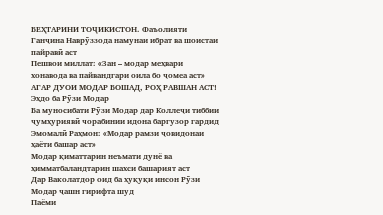БЕҲТАРИНИ ТОҶИКИСТОН. Фаъолияти Ганҷина Наврӯззода намунаи ибрат ва шоистаи пайравӣ аст
Пешвои миллат: «Зан – модар меҳвари хонавода ва пайвандгари оила бо ҷомеа аст»
АГАР ДУОИ МОДАР БОШАД, РОҲ РАВШАН АСТ! Эҳдо ба Рӯзи Модар
Ба муносибати Рӯзи Модар дар Коллеҷи тиббии ҷумҳуриявӣ чорабинии идона баргузор гардид
Эмомалӣ Раҳмон: «Модар рамзи ҷовидонаи ҳаёти башар аст»
Модар қиматтарин неъмати дунё ва ҳимматбаландтарин шахси башарият аст
Дар Ваколатдор оид ба ҳуқуқи инсон Рӯзи Модар ҷашн гирифта шуд
Паёми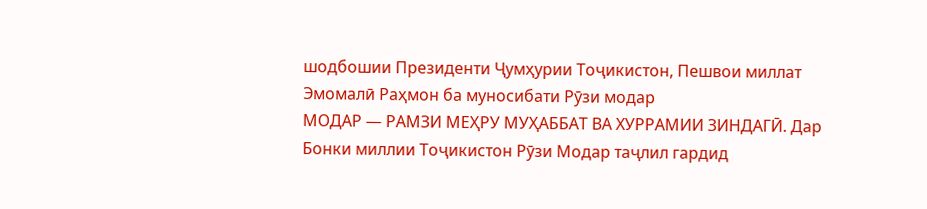шодбошии Президенти Ҷумҳурии Тоҷикистон, Пешвои миллат Эмомалӣ Раҳмон ба муносибати Рӯзи модар
МОДАР — РАМЗИ МЕҲРУ МУҲАББАТ ВА ХУРРАМИИ ЗИНДАГӢ. Дар Бонки миллии Тоҷикистон Рӯзи Модар таҷлил гардид